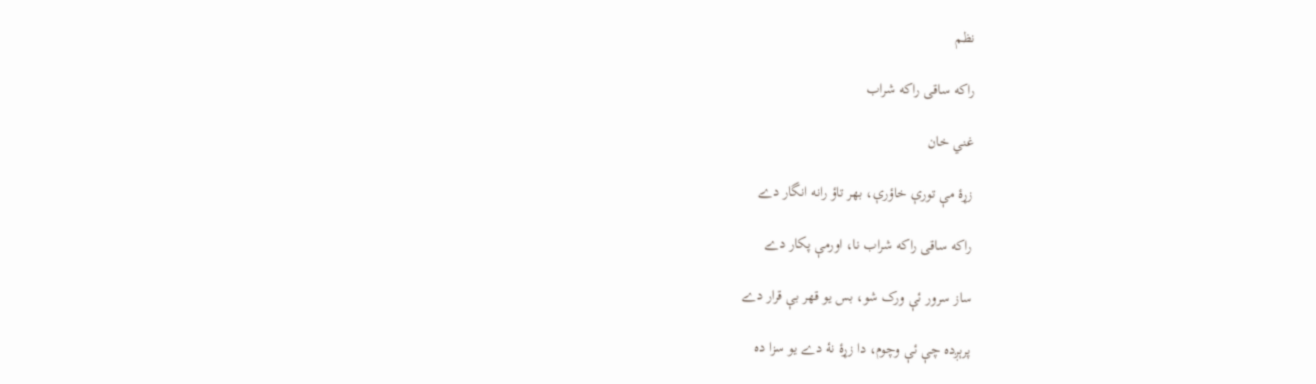نظم

راکه ساقی راکه شراب

غني خان

زړۀ مې تورې خاؤرې، بهر تاؤ رانه انگار دے

راکه ساقی راکه شراب نا، اورمې پکار دے

ساز سرور ئې ورک شو، بس يو قهر بې قرار دے

پرېږده چې ئې وچوم، دا زړۀ نۀ دے يو سزا ده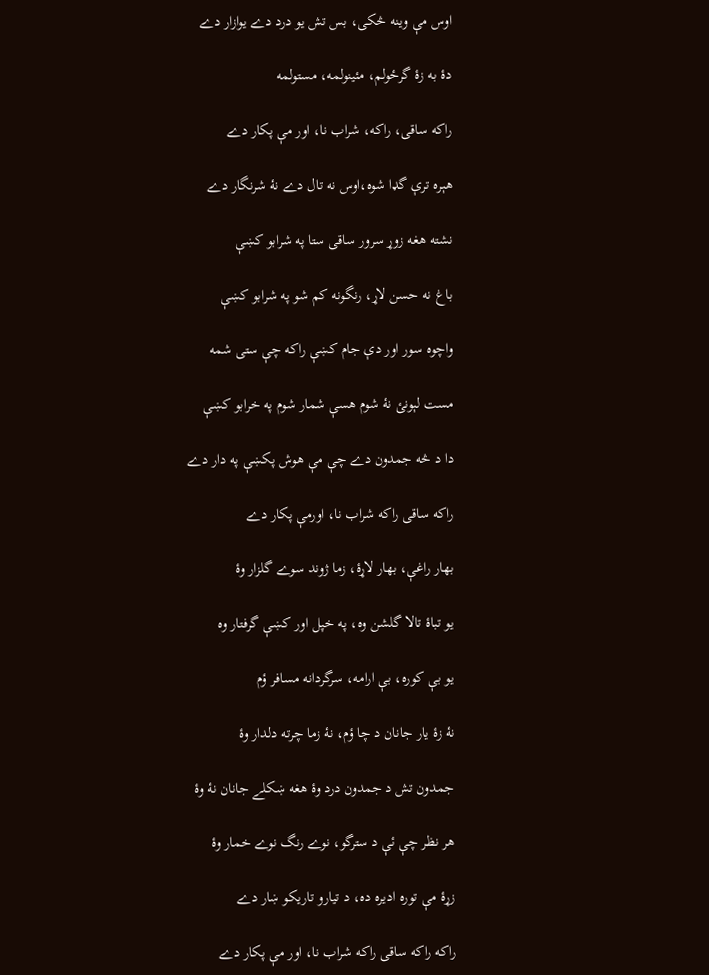اوس مې وينه څکی، بس تش يو درد دے يوازار دے

دۀ به زۀ گرځولم، مئينولمه، مستولمه

راکه ساقی، راکه، شراب نا، اور مې پکار دے

هېره ترې گډا شوه،اوس نه تال دے نۀ شرنگار دے

نشته هغه زوړ سرور ساقی ستا په شرابو کښې

باغ نه حسن لاړ، رنگونه کم شو په شرابو کښې

واچوه سور اور دې جام کښې راکه چې ستی شمه

مست لېونئ نۀ شوم هسې شمار شوم په خرابو کښې

دا د څه جمدون دے چې مې هوش پکښې په دار دے

راکه ساقی راکه شراب نا، اورمې پکار دے

بهار راغې، بهار لاړۀ، زما ژوند سوے گلزار وۀ

يو تباۀ تالا گلشن وه، په خپل اور کښې گرفتار وه

يو بې کوره، بې ارامه، سرگردانه مسافر ؤم

نۀ زۀ يار جانان د چا ؤم، نۀ زما چرته دلدار وۀ

جمدون تش د جمدون درد وۀ هغه ښکلے جانان نۀ وۀ

هر نظر چې ئې د سترگو، نوے رنگ نوے خمار وۀ

زړۀ مې توره اديره ده، د تيارو تاريکو ښار دے

راکه راکه ساقی راکه شراب نا، اور مې پکار دے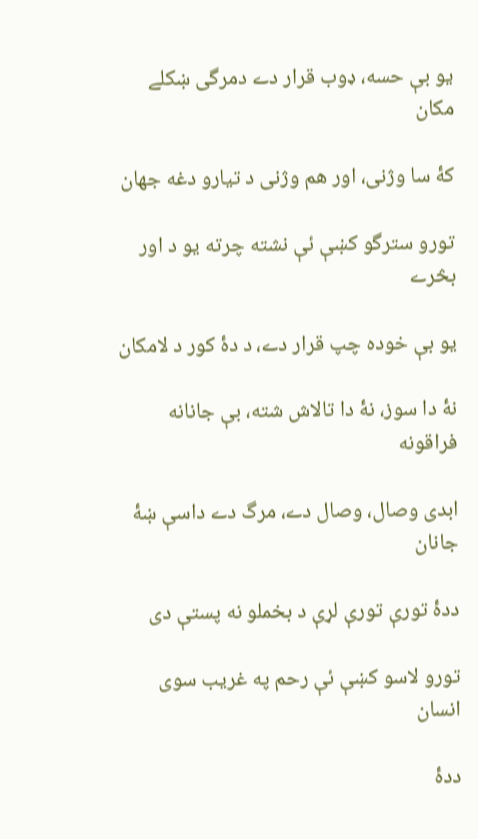يو بې حسه، ډوب قرار دے دمرگی ښکلے مکان

کۀ سا وژنی، اور هم وژنی د تيارو دغه جهان

تورو سترگو کښې ئې نشته چرته يو د اور بڅرے

يو بې خوده چپ قرار دے، د دۀ کور د لامکان

نۀ دا سوز، نۀ دا تالاش شته، بې جانانه فراقونه

ابدی وصال، وصال دے، مرگ دے داسې ښۀ جانان

ددۀ تورې تورې لړې د بخملو نه پستې دی

تورو لاسو کښې ئې رحم په غريب سوی انسان

ددۀ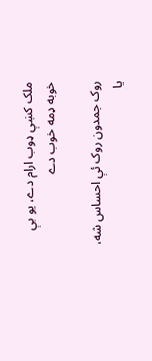ملک کښې ډوب ارام دے، يو بې خوبه ډمه خوب دے

روک جمدون روک ئې احساس شه، يا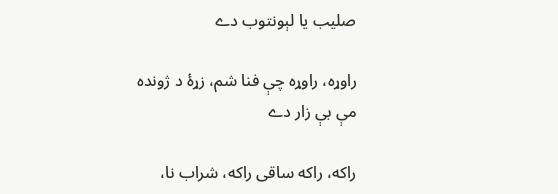صليب يا لېونتوب دے

راوړه، راوړه چې فنا شم، زړۀ د ژونده مې بې زار دے

راکه، راکه ساقی راکه، شراب نا،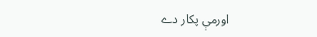اورمې پکار دے